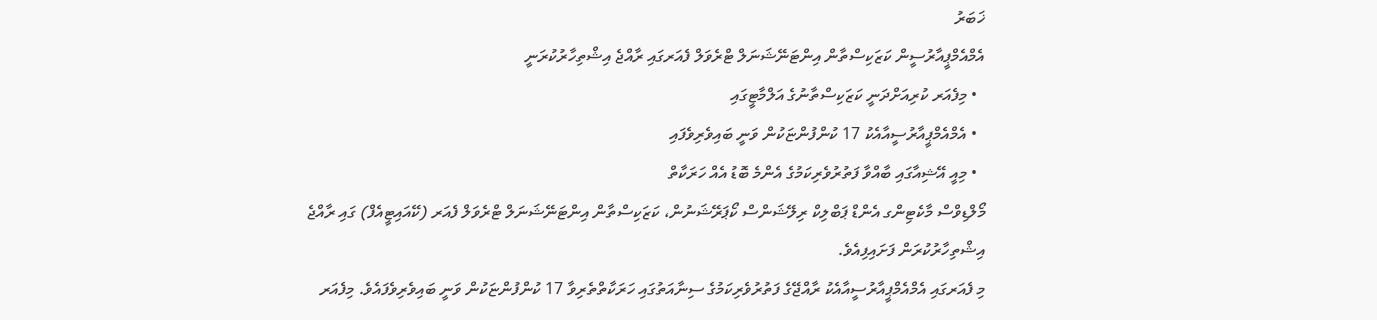ޚަބަރު
އެމްއެމްޕީއާރުސީން ކަޒަކިސްތާން އިންޓަނޭޝަނަލް ޓްރެވަލް ފެއަރގައި ރާއްޖެ އިޝްތިހާރުކުރަނީ
  • މިފެއަރ ކުރިއަށްދަނީ ކަޒަކިސްތާނުގެ އަލްމާޓީގައި
  • އެމްއެމްޕީއާރުސީއާއެކު 17 ކުންފުންޏަކުން ވަނީ ބައިވެރިވެފައި
  • މިއީ އޭޝިއާގައި ބާއްވާ ފަތުރުވެރިކަމުގެ އެންމެ ބޮޑު އެއް ހަރަކާތް
މޯލްޑިވްސް މާކެޓިންގ އެންޑް ޕަބްލިކް ރިލޭޝަންސް ކޯޕަރޭޝަނުން، ކަޒަކިސްތާން އިންޓަނޭޝަނަލް ޓްރެވަލް ފެއަރ (ކޭއައިޓީއެފް) ގައި ރާއްޖެ އިޝްތިހާރުކުރަން ފަށައިފިއެވެ.
މި ފެއަރގައި އެމްއެމްޕީއާރުސީއާއެކު ރާއްޖޭގެ ފަތުރުވެރިކަމުގެ ސިނާއަތުގައި ހަރަކާތްތެރިވާ 17 ކުންފުންޏަކުން ވަނީ ބައިވެރިވެފައެވެ. މިފެއަރ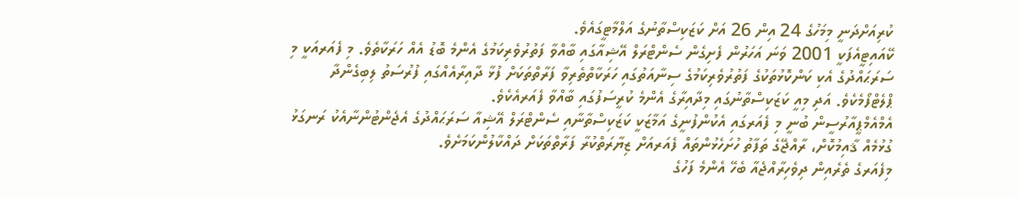ކުރިއަށްދަނީ މިމަހުގެ 24 އިން 26 އަށް ކަޒަކިސްތާނުގެ އަލްމާޓީގައެވެ.
ކޭއައިޓީއެފަކީ 2001 ވަނަ އަހަރުން ފެށިގެން ސެންޓްރަލް އޭޝިއާގައި ބާއްވާ ފަތުރުވެރިކަމުގެ އެންމެ ބޮޑު އެއް ހަރަކާތެވެ. މި ފެއަރއަކީ މި ސަރަޙައްދުގެ އެކި ކަންކޮޅުތަކުގެ ފަތުރުވެރިކަމުގެ ސިނާއަތުގައި ހަރަކާތްތެރިވާ ފަރާތްތަކަށް ފުޅާ ދާއިރާއެއްގައި ފުރުސަތު ލިބިގެންދާ ޕްލެޓްފޯމެކެވެ. އަދި މިއީ ކަޒަކިސްތާނުގައި މިދާއިރާގެ އެންމެ ކުރީސަފުގައި ބާއްވާ ފެއަރއެކެވެ.
އެމްއެމްޕީއާރުސީން ބުނީ މި ފެއަރގައި އެކުންފުނީގެ އަމާޒަކީ ކަޒަކިސްތާނާއި ސެންޓްރަލް އޭޝިއާ ސަރަޙައްދުގެ އެޖެންޓުންނާއެކު ރަނގަޅު ގުޅުމެއް ޤާއިމުކޮށް، ރާއްޖޭގެ ތަފާތު ހުށަހެޅުންތައް ފެއަރއަށް ޒިޔާރަތްކުރާ ފަރާތްތަކަށް ދައްކާލުންކަމަށެވެ.
މިފެއަރގެ ތެރެއިން ދިވެހިރާއްޖެއާ ބެހޭ އެންމެ ފަހުގެ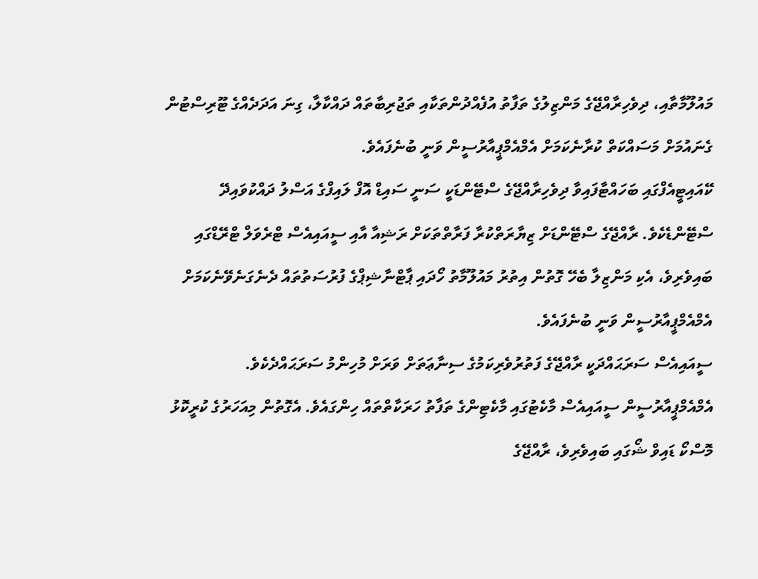މައުލޫމާތާއި، ދިވެހިރާއްޖޭގެ މަންޒިލުގެ ތަފާތު އުފެއްދުންތަކާއި ތަޖުރިބާތައް ދައްކާލާ، ގިނަ އަދަދެއްގެ ޓޫރިސްޓުން ގެނައުމަށް މަސައްކަތް ކުރާނެކަމަށް އެމްއެމްޕީއާރުސީން ވަނީ ބުނެފައެވެ.
ކޭއައިޓީއެފްގައި ބަހައްޓާފައިވާ ދިވެހިރާއްޖޭގެ ސްޓޭންޑަކީ ސަނީ ސައިޑް އޮފް ލައިފްގެ އަސްލު ދައްކުވައިދޭ ސްޓޭންޑެކެވެ. ރާއްޖޭގެ ސްޓޭންޑަށް ޒިޔާރަތްކުރާ ފަރާތްތަކަށް ރަޝިއާ އާއި ސީއައިއެސް ޓްރެވަލް ޓްރޭޑްގައި ބައިވެރިވެ، އެކި މަންޒިލާ ބެހޭ ގޮތުން އިތުރު މައުލޫމާތު ހޯދައި ޕާޓްނާޝިޕްގެ ފުރުސަތުތައް ދެނެގަނެވޭނެކަމަށް އެމްއެމްޕީއާރުސީން ވަނީ ބުނެފައެވެ.
ސީއައިއެސް ސަރަޙައްދަކީ ރާއްޖޭގެ ފަތުރުވެރިކަމުގެ ސިނާޢަތަށް ވަރަށް މުހިންމު ސަރަޙައްދެކެވެ. އެމްއެމްޕީއާރުސީން ސީއައިއެސް މާކެޓުގައި މާކެޓިންގެ ތަފާތު ހަރަކާތްތައް ހިންގައެވެ. އެގޮތުން މިއަހަރުގެ ކުރީކޮޅު މޮސްކޯ ޑައިވް ޝޯގައި ބައިވެރިވެ، ރާއްޖޭގެ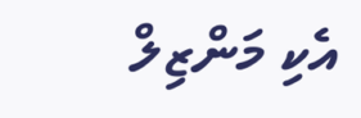އެކި މަންޒިލް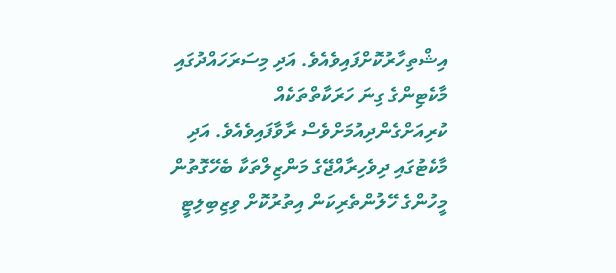އިޝްތިހާރުކޮށްފައިވެއެވެ. އަދި މިސަރަހައްދުގައި މާކެޓިންގެ ގިނަ ހަރަކާތްތަކެއް ކުރިއަށްގެންދިއުމަށްވެސް ރާވާފައިވެއެވެ. އަދި މާކެޓުގައި ދިވެހިރާއްޖޭގެ މަންޒިލްތަކާ ބެހޭގޮތުން މީހުންގެ ހޭލުންތެރިކަން އިތުރުކޮށް ވިޒިބިލިޓީ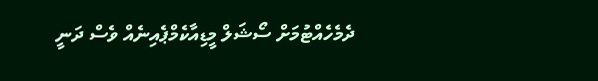ދެމެހެއްޓުމަށް ސޯޝަލް މީޑިއާކެމްޕެއިނެއް ވެސް ދަނީ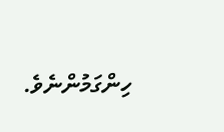ހިންގަމުންނެވެ.